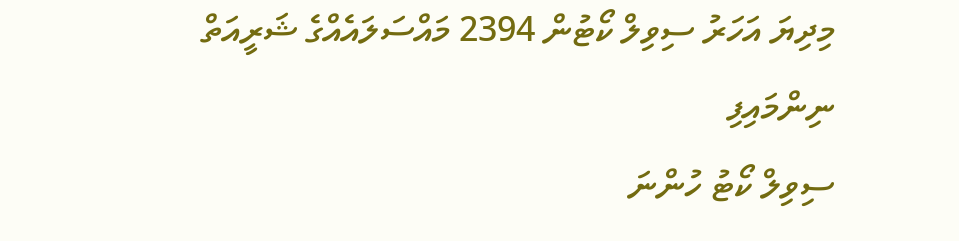މިދިޔަ އަހަރު ސިވިލް ކޯޓުން 2394 މައްސަލައެއްގެ ޝަރީއަތް ނިންމައިފި
ސިވިލް ކޯޓު ހުންނަ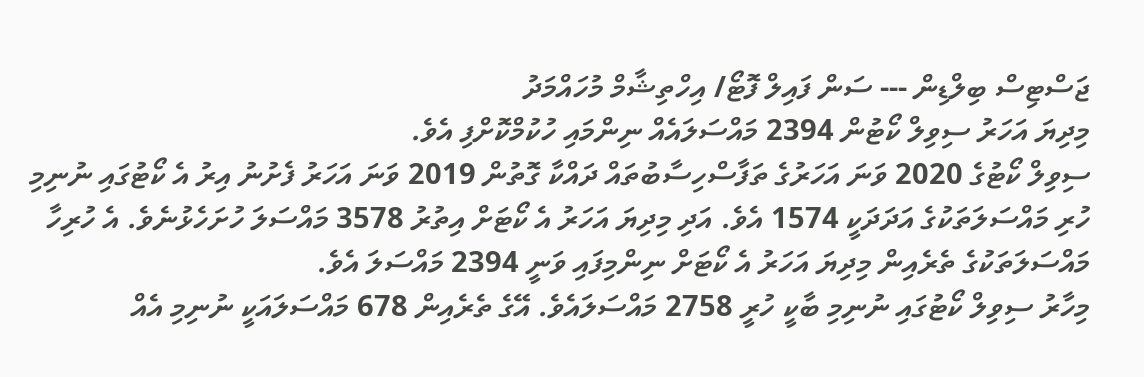ޖަސްޓިސް ބިލްޑިން --- ސަން ފައިލް ފޮޓޯ/ އިހްތިޝާމް މުހައްމަދު
މިދިޔަ އަހަރު ސިވިލް ކޯޓުން 2394 މައްސަލައެއް ނިންމައި ހުކުމްކޮށްފި އެވެ.
ސިވިލް ކޯޓުގެ 2020 ވަނަ އަހަރުގެ ތަފާސްހިސާބުތައް ދައްކާ ގޮތުން 2019 ވަނަ އަހަރު ފެށުނު އިރު އެ ކޯޓުގައި ނުނިމި ހުރި މައްސަލަތަކުގެ އަދަދަކީ 1574 އެވެ. އަދި މިދިޔަ އަހަރު އެ ކޯޓަށް އިތުރު 3578 މައްސަލަ ހުށަހެޅުނެވެ. އެ ހުރިހާ މައްސަލަތަކުގެ ތެރެއިން މިދިޔަ އަހަރު އެ ކޯޓަށް ނިންމިފައި ވަނީ 2394 މައްސަލަ އެވެ.
މިހާރު ސިވިލް ކޯޓުގައި ނުނިމި ބާކީ ހުރީ 2758 މައްސަލައެވެ. އޭގެ ތެރެއިން 678 މައްސަލައަކީ ނުނިމި އެއް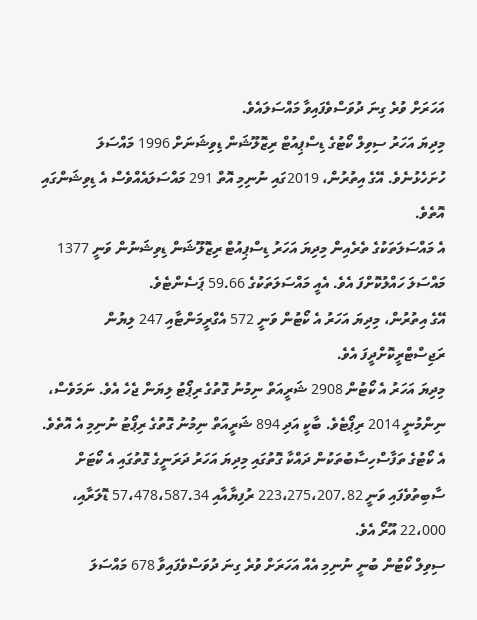އަހަރަށް ވުރެ ގިނަ ދުވަސްވެފައިވާ މައްސަލައެވެ.
މިދިޔަ އަހަރު ސިވިލް ކޯޓުގެ ޑިސްޕިއުޓް ރިޒޮލޫޝަން ޑިވިޝަނަށް 1996 މައްސަލަ ހުށަހެޅުނެވެ. އޭގެ އިތުރުން، 2019ގައި ނުނިމި އޮތް 291 މައްސަލައެއްވެސް އެ ޑިވިޝަންގައި އޮތެވެ.
އެ މައްސަލަތަކުގެ ތެރެއިން މިދިޔަ އަހަރު ޑިސްޕިއުޓް ރިޒޮލޫޝަން ޑިވިޝަނުން ވަނީ 1377 މައްސަލަ ހައްލުކޮށްފަ އެވެ. އެއީ މައްސަލަތަކުގެ 59.66 ޕަސެންޓެވެ.
އޭގެ އިތުރުން، މިދިޔަ އަހަރު އެ ކޯޓުން ވަނީ 572 އެގްރީމަންޓާއި 247 ލިޔުން ރަޖިސްޓްރީކޮށްދީފަ އެވެ.
މިދިޔަ އަހަރު އެ ކޯޓުން 2908 ޝަރީއަތް ނިމުނު ގޮތުގެ ރިޕޯޓު ލިޔަން ޖެހެ އެވެ. ނަމަވެސް، ނިންމުނީ 2014 ރިޕޯޓެވެ. ބާކީ އަދި 894 ޝަރީއަތް ނިމުނު ގޮތުގެ ރިޕޯޓު ނުނިމި އެ އޮތެވެ.
އެ ކޯޓުގެ ތަފާސްހިސާބުތަކުން ދައްކާ ގޮތުގައި މިދިޔަ އަހަރު ދަރަނީގެ ގޮތުގައި އެ ކޯޓަށް ސާބިތުވެފައި ވަނީ 223،275،207.82 ރުފިޔާއާއި 57،478،587.34 ޑޮލަރާއި، 22،000 އޫރޯ އެވެ.
ސިވިލް ކޯޓުން ބުނީ ނުނިމި އެއް އަހަރަށް ވުރެ ގިނަ ދުވަސްވެފައިވާ 678 މައްސަލަ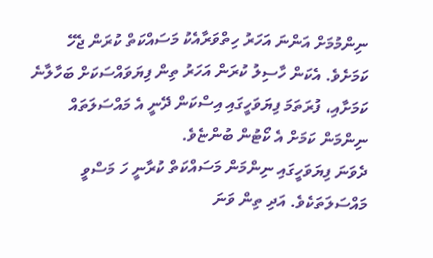ނިންމުމަށް އަންނަ އަހަރު ހިތްވަރާއެކު މަސައްކަތް ކުރަން ޖެހޭ ކަމަށެވެ. އެކަން ހާސިލު ކުރަން އަހަރު ތިން ފިޔަވައްސަކަށް ބަހާލާނެ ކަމަށާއި، ފުރަތަމަ ފިޔަވަހީގައި އިސްކަން ދޭނީ އެ މައްސަލަތައް ނިންމަން ކަމަށް އެ ކޯޓުން ބުންޏެވެ.
ދެވަނަ ފިޔަވަހީގައި ނިންމަން މަސައްކަތް ކުރާނީ ހަ މަސްވީ މައްސަލަތަކެވެ. އަދި ތިން ވަނަ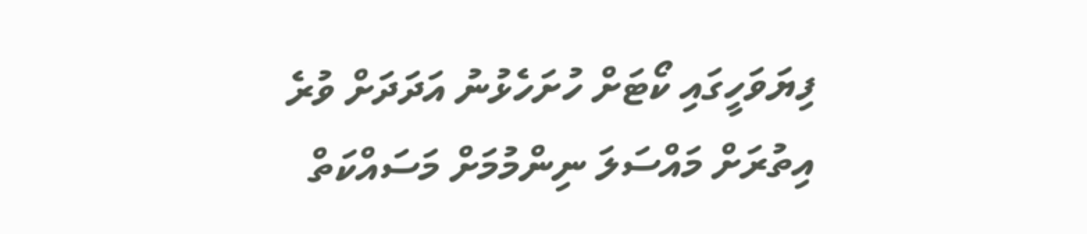ފިޔަވަހީގައި ކޯޓަށް ހުށަހެޅުނު އަދަދަށް ވުރެ އިތުރަށް މައްސަލަ ނިންމުމަށް މަސައްކަތް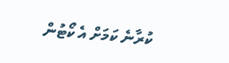ކުރާނެ ކަމަށް އެ ކޯޓުން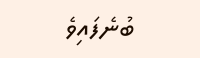ބުނެފައިވެ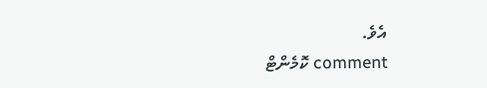އެވެ.
comment ކޮމެންޓް